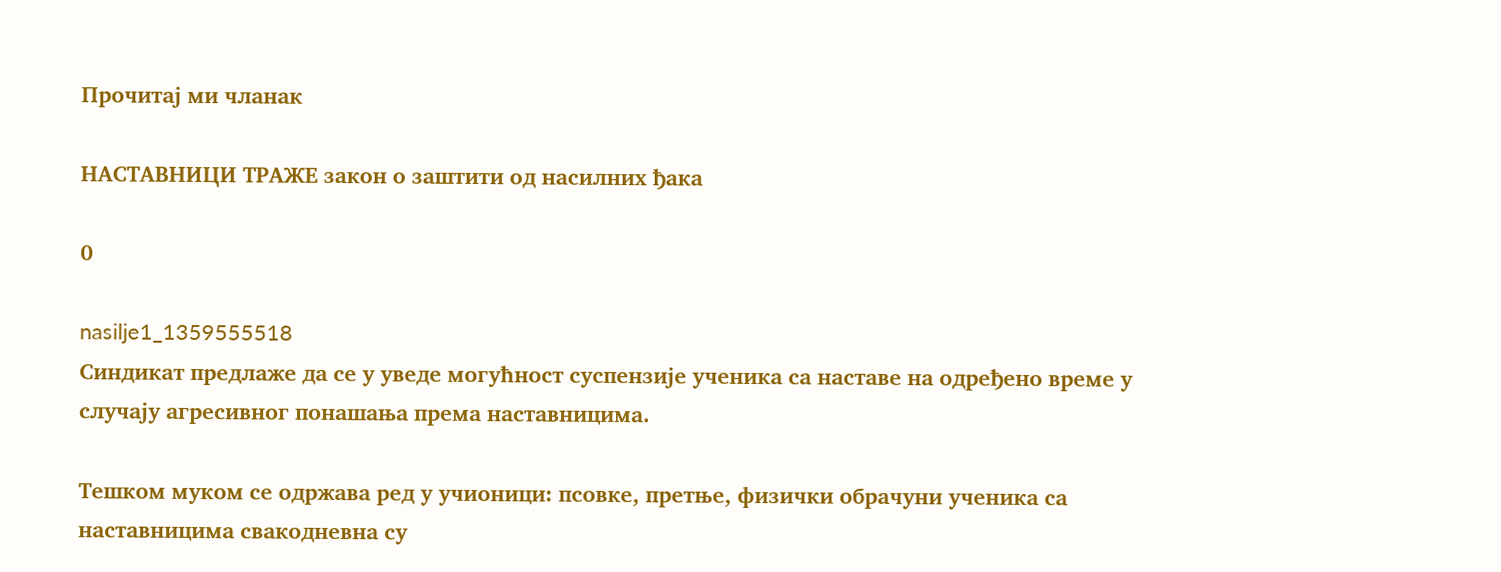Прочитај ми чланак

НАСТАВНИЦИ ТРАЖЕ закон о заштити од насилних ђака

0

nasilje1_1359555518
Синдикат предлаже да се у уведе могућност суспензије ученика са наставе на одређено време у случају агресивног понашања према наставницима.

Тешком муком се одржава ред у учионици: псовке, претње, физички обрачуни ученика са наставницима свакодневна су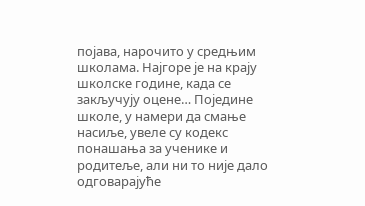појава, нарочито у средњим школама. Најгоре је на крају школске године, када се закључују оцене… Поједине школе, у намери да смање насиље, увеле су кодекс понашања за ученике и родитеље, али ни то није дало одговарајуће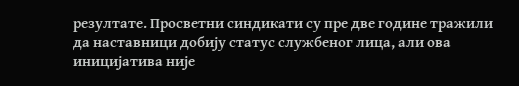резултате. Просветни синдикати су пре две године тражили да наставници добију статус службеног лица, али ова иницијатива није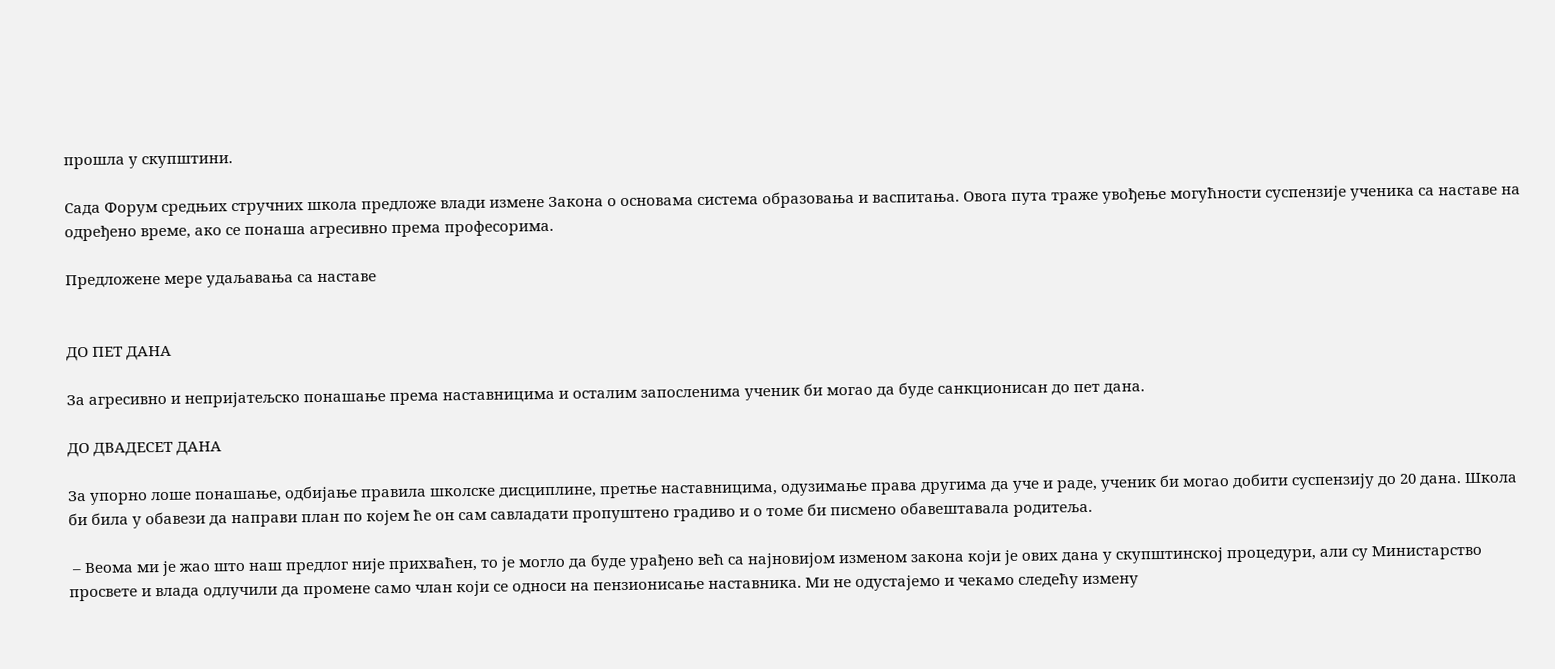прошла у скупштини.

Сада Форум средњих стручних школа предложе влади измене Закона о основама система образовања и васпитања. Овога пута траже увођење могућности суспензије ученика са наставе на одређено време, ако се понаша агресивно према професорима.

Предложене мере удаљавања са наставе


ДО ПЕТ ДАНА

За агресивно и непријатељско понашање према наставницима и осталим запосленима ученик би могао да буде санкционисан до пет дана.

ДО ДВАДЕСЕТ ДАНА

За упорно лоше понашање, одбијање правила школске дисциплине, претње наставницима, одузимање права другима да уче и раде, ученик би могао добити суспензију до 20 дана. Школа би била у обавези да направи план по којем ће он сам савладати пропуштено градиво и о томе би писмено обавештавала родитеља.

 – Веома ми је жао што наш предлог није прихваћен, то је могло да буде урађено већ са најновијом изменом закона који је ових дана у скупштинској процедури, али су Министарство просвете и влада одлучили да промене само члан који се односи на пензионисање наставника. Ми не одустајемо и чекамо следећу измену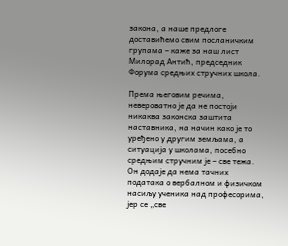закона, а наше предлоге доставићемо свим посланичким групама – каже за наш лист Милорад Антић, председник Форума средњих стручних школа.

Према његовим речима, невероватно је да не постоји никаква законска заштита наставника, на начин како је то уређено у другим земљама, а ситуација у школама, посебно средњим стручним је – све тежа. Он додаје да нема тачних података о вербалном и физичком насиљу ученика над професорима, јер се „све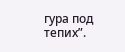гура под тепих”.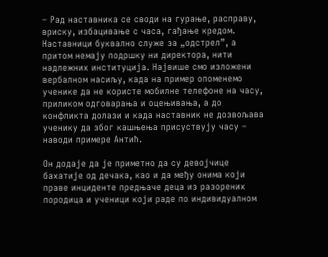– Рад наставника се своди на гурање, расправу, вриску, избацивање с часа, гађање кредом. Наставници буквално служе за „одстрел”, а притом немају подршку ни директора, нити надлежних институција. Највише смо изложени вербалном насиљу, када на пример опоменемо ученике да не користе мобилне телефоне на часу, приликом одговарања и оцењивања, а до конфликта долази и када наставник не дозвољава ученику да због кашњења присуствују часу – наводи примере Антић.

Он додаје да је приметно да су девојчице бахатије од дечака, као и да међу онима који праве инциденте предњаче деца из разорених породица и ученици који раде по индивидуалном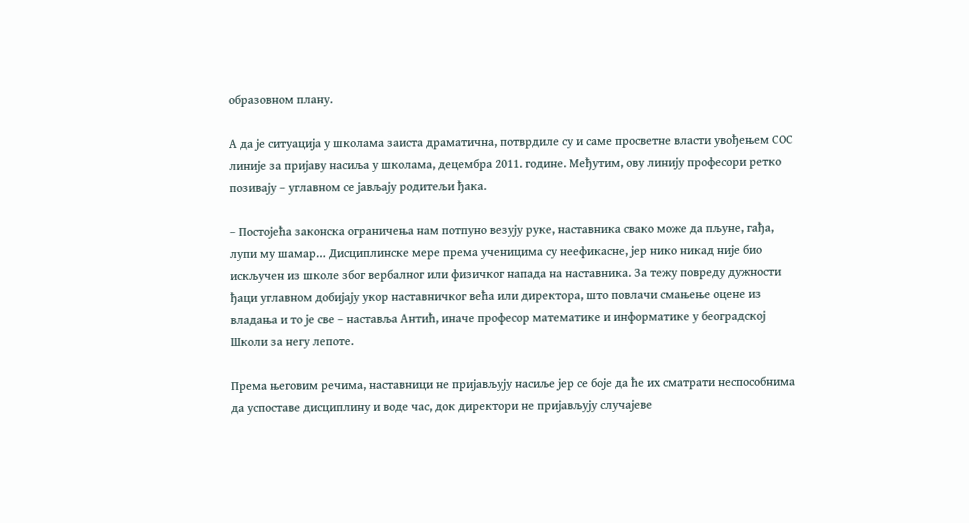образовном плану.

А да је ситуација у школама заиста драматична, потврдиле су и саме просветне власти увођењем СОС линије за пријаву насиља у школама, децембра 2011. године. Међутим, ову линију професори ретко позивају – углавном се јављају родитељи ђака.

– Постојећа законска ограничења нам потпуно везују руке, наставника свако може да пљуне, гађа, лупи му шамар… Дисциплинске мере према ученицима су неефикасне, јер нико никад није био искључен из школе због вербалног или физичког напада на наставника. За тежу повреду дужности ђаци углавном добијају укор наставничког већа или директора, што повлачи смањење оцене из владања и то је све – наставља Антић, иначе професор математике и информатике у београдској Школи за негу лепоте.

Према његовим речима, наставници не пријављују насиље јер се боје да ће их сматрати неспособнима да успоставе дисциплину и воде час, док директори не пријављују случајеве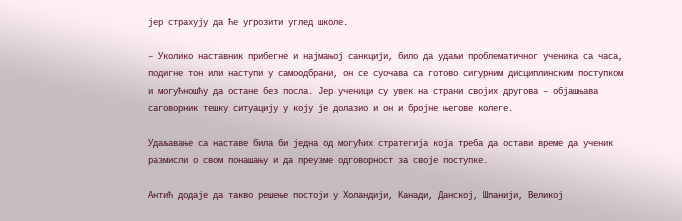јер страхују да ће угрозити углед школе.

– Уколико наставник прибегне и најмањој санкцији, било да удаљи проблематичног ученика са часа, подигне тон или наступи у самоодбрани, он се суочава са готово сигурним дисциплинским поступком и могућношћу да остане без посла. Јер ученици су увек на страни својих другова – објашњава саговорник тешку ситуацију у коју је долазио и он и бројне његове колеге.

Удаљавање са наставе била би једна од могућих стратегија која треба да остави време да ученик размисли о свом понашању и да преузме одговорност за своје поступке.

Антић додаје да такво решење постоји у Холандији, Канади, Данској, Шпанији, Великој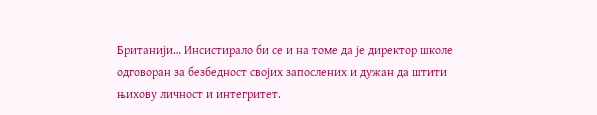Британији… Инсистирало би се и на томе да је директор школе одговоран за безбедност својих запослених и дужан да штити њихову личност и интегритет.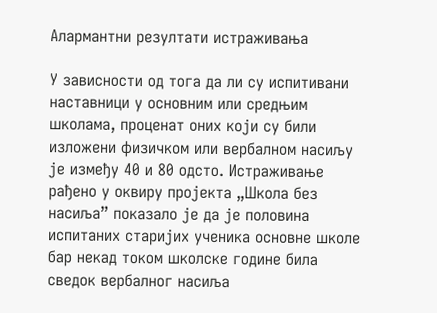Алармантни резултати истраживања

У зависности од тога да ли су испитивани наставници у основним или средњим школама, проценат оних који су били изложени физичком или вербалном насиљу је између 40 и 80 одсто. Истраживање рађено у оквиру пројекта „Школа без насиља” показало је да је половина испитаних старијих ученика основне школе бар некад током школске године била сведок вербалног насиља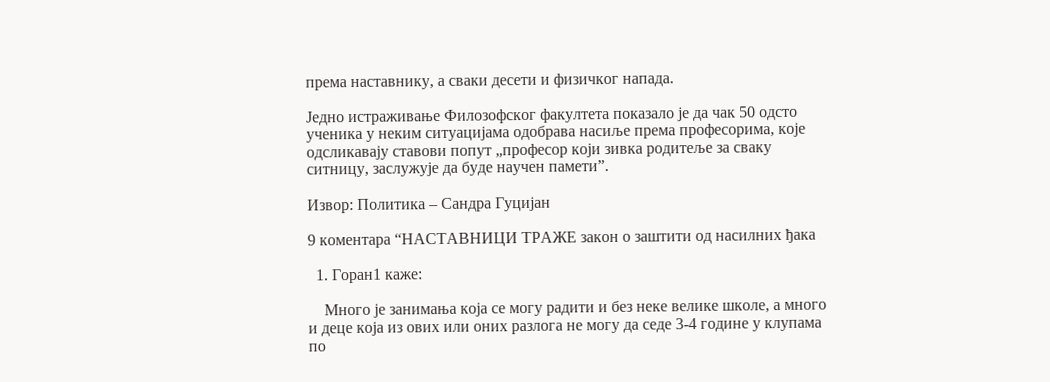према наставнику, а сваки десети и физичког напада.

Једно истраживање Филозофског факултета показало је да чак 50 одсто ученика у неким ситуацијама одобрава насиље према професорима, које одсликавају ставови попут „професор који зивка родитеље за сваку ситницу, заслужује да буде научен памети”.

Извор: Политика – Сандра Гуцијан

9 коментара “НАСТАВНИЦИ ТРАЖЕ закон о заштити од насилних ђака

  1. Горан1 каже:

    Много је занимања која се могу радити и без неке велике школе, а много и деце која из ових или оних разлога не могу да седе 3-4 године у клупама по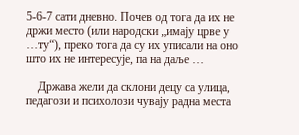5-6-7 сати дневно. Почев од тога да их не држи место (или народски „имају црве у …ту“), преко тога да су их уписали на оно што их не интересује, па на даље …

    Држава жели да склони децу са улица, педагози и психолози чувају радна места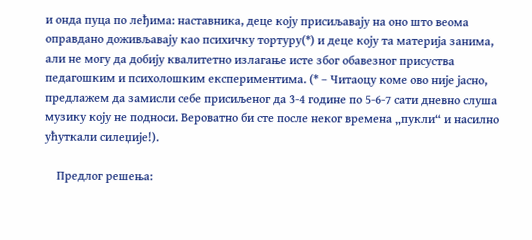и онда пуца по леђима: наставника, деце коју присиљавају на оно што веома оправдано доживљавају као психичку тортуру(*) и деце коју та материја занима, али не могу да добију квалитетно излагање исте због обавезног присуства педагошким и психолошким експериментима. (* – Читаоцу коме ово није јасно, предлажем да замисли себе присиљеног да 3-4 године по 5-6-7 сати дневно слуша музику коју не подноси. Вероватно би сте после неког времена „пукли“ и насилно ућуткали силеџије!).

    Предлог решења: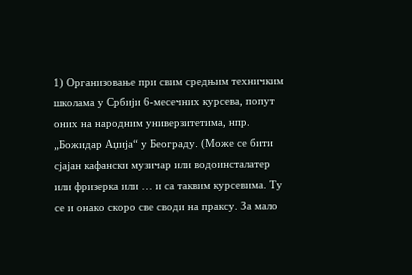1) Организовање при свим средњим техничким школама у Србији 6-месечних курсева, попут оних на народним универзитетима, нпр. „Божидар Аџија“ у Београду. (Може се бити сјајан кафански музичар или водоинсталатер или фризерка или … и са таквим курсевима. Ту се и онако скоро све своди на праксу. За мало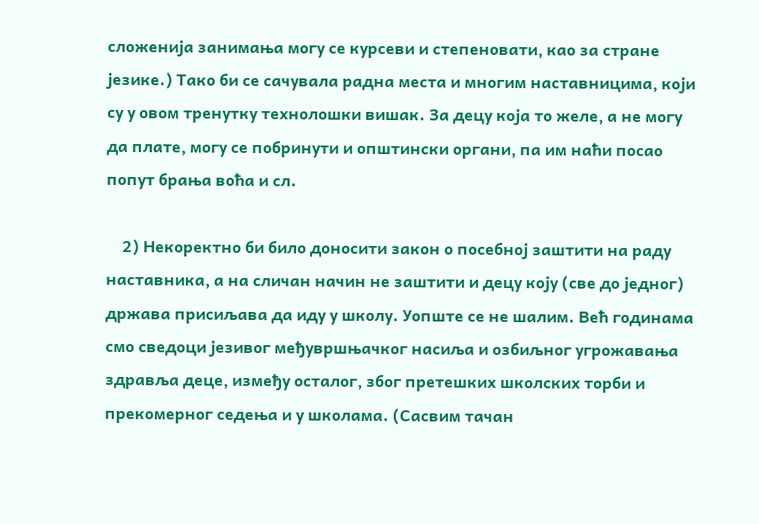сложенија занимања могу се курсеви и степеновати, као за стране језике.) Тако би се сачувала радна места и многим наставницима, који су у овом тренутку технолошки вишак. За децу која то желе, а не могу да плате, могу се побринути и општински органи, па им наћи посао попут брања воћа и сл.

    2) Некоректно би било доносити закон о посебној заштити на раду наставника, а на сличан начин не заштити и децу коју (све до једног) држава присиљава да иду у школу. Уопште се не шалим. Већ годинама смо сведоци језивог међувршњачког насиља и озбиљног угрожавања здравља деце, између осталог, због претешких школских торби и прекомерног седења и у школама. (Сасвим тачан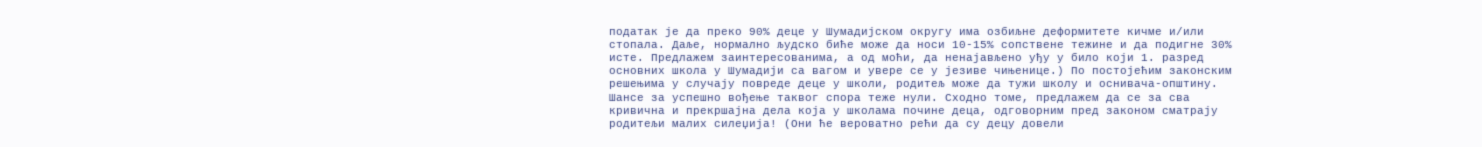податак је да преко 90% деце у Шумадијском округу има озбиљне деформитете кичме и/или стопала. Даље, нормално људско биће може да носи 10-15% сопствене тежине и да подигне 30% исте. Предлажем заинтересованима, а од моћи, да ненајављено уђу у било који 1. разред основних школа у Шумадији са вагом и увере се у језиве чињенице.) По постојећим законским решењима у случају повреде деце у школи, родитељ може да тужи школу и оснивача-општину. Шансе за успешно вођење таквог спора теже нули. Сходно томе, предлажем да се за сва кривична и прекршајна дела која у школама почине деца, одговорним пред законом сматрају родитељи малих силеџија! (Они ће вероватно рећи да су децу довели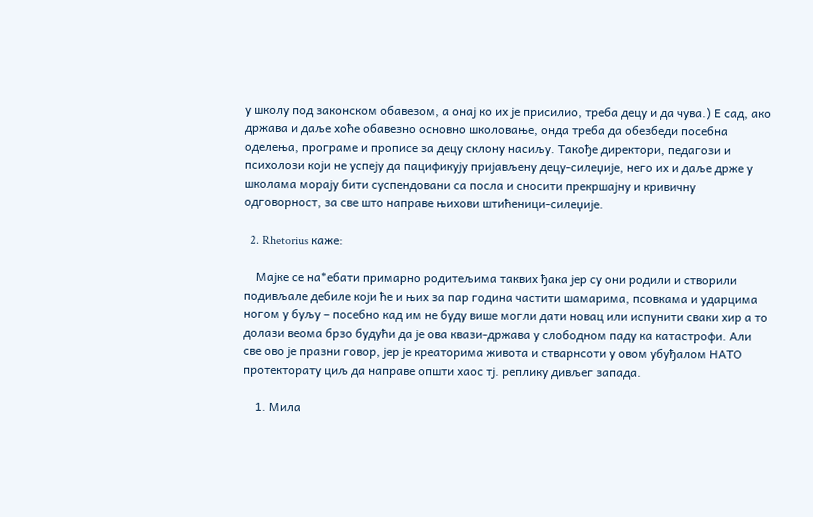у школу под законском обавезом, а онај ко их је присилио, треба децу и да чува.) Е сад, ако држава и даље хоће обавезно основно школовање, онда треба да обезбеди посебна оделења, програме и прописе за децу склону насиљу. Такође директори, педагози и психолози који не успеју да пацификују пријављену децу-силеџије, него их и даље држе у школама морају бити суспендовани са посла и сносити прекршајну и кривичну одговорност, за све што направе њихови штићеници-силеџије.

  2. Rhetorius каже:

    Мајке се на*ебати примарно родитељима таквих ђака јер су они родили и створили подивљале дебиле који ће и њих за пар година частити шамарима, псовкама и ударцима ногом у буљу – посебно кад им не буду више могли дати новац или испунити сваки хир а то долази веома брзо будући да је ова квази-држава у слободном паду ка катастрофи. Али све ово је празни говор, јер је креаторима живота и стварнсоти у овом убуђалом НАТО протекторату циљ да направе општи хаос тј. реплику дивљег запада.

    1. Мила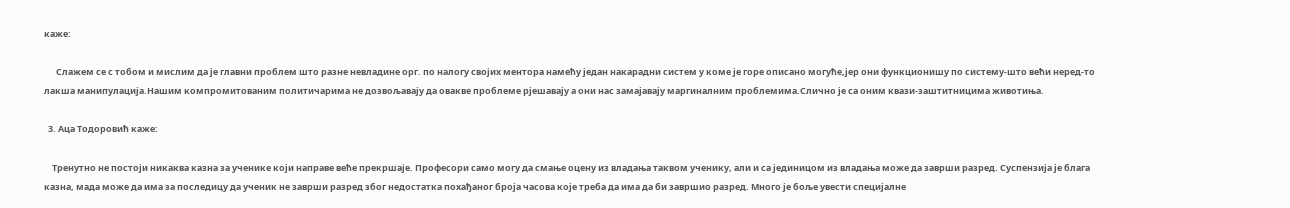каже:

      Слажем се с тобом и мислим да је главни проблем што разне невладине орг. по налогу својих ментора намећу један накарадни систем у коме је горе описано могуће,јер они функционишу по систему-што већи неред-то лакша манипулација.Нашим компромитованим политичарима не дозвољавају да овакве проблеме рјешавају а они нас замајавају маргиналним проблемима.Слично је са оним квази-заштитницима животиња.

  3. Аца Тодоровић каже:

    Тренутно не постоји никаква казна за ученике који направе веће прекршаје. Професори само могу да смање оцену из владања таквом ученику, али и са јединицом из владања може да заврши разред. Суспензија је блага казна, мада може да има за последицу да ученик не заврши разред због недостатка похађаног броја часова које треба да има да би завршио разред. Много је боље увести специјалне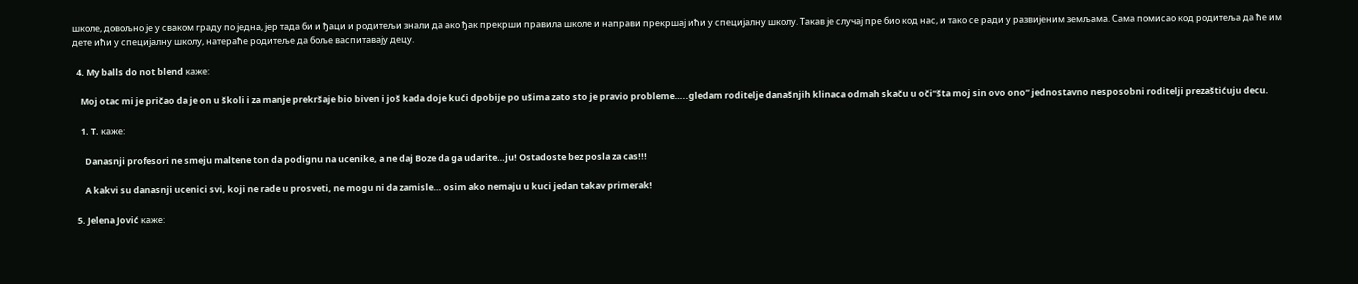школе, довољно је у сваком граду по једна, јер тада би и ђаци и родитељи знали да ако ђак прекрши правила школе и направи прекршај ићи у специјалну школу. Такав је случај пре био код нас, и тако се ради у развијеним земљама. Сама помисао код родитеља да ће им дете ићи у специјалну школу, натераће родитеље да боље васпитавају децу.

  4. My balls do not blend каже:

    Moj otac mi je pričao da je on u školi i za manje prekršaje bio biven i još kada doje kući dpobije po ušima zato sto je pravio probleme…..gledam roditelje današnjih klinaca odmah skaču u oči“šta moj sin ovo ono“ jednostavno nesposobni roditelji prezaštićuju decu.

    1. T. каже:

      Danasnji profesori ne smeju maltene ton da podignu na ucenike, a ne daj Boze da ga udarite…ju! Ostadoste bez posla za cas!!!

      A kakvi su danasnji ucenici svi, koji ne rade u prosveti, ne mogu ni da zamisle… osim ako nemaju u kuci jedan takav primerak!

  5. Jelena Jović каже: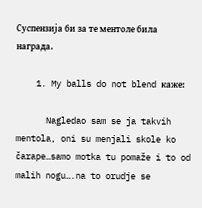Суспензија би за те ментоле била награда.

    1. My balls do not blend каже:

      Nagledao sam se ja takvih mentola, oni su menjali skole ko čarape…samo motka tu pomaže i to od malih nogu….na to orudje se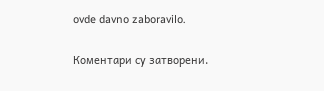ovde davno zaboravilo.

Коментари су затворени.